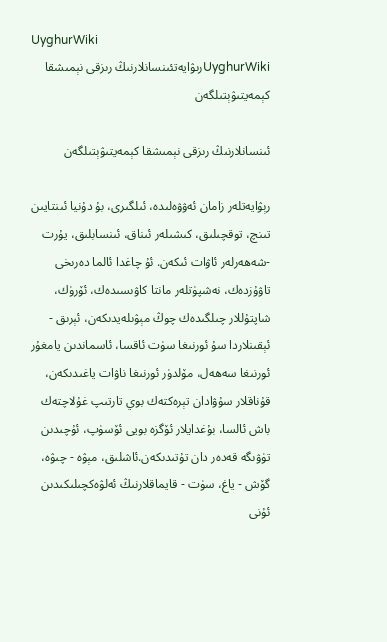UyghurWiki
UyghurWikiرىۋايەتئىنسانلارنىڭ رىزقى نېمىشقا كېمەيتىۋېتىلگەن

ئىنسانلارنىڭ رىزقى نېمىشقا كېمەيتىۋېتىلگەن

رېۋايەتلەر زامان ئەۋۋەلىدە، ئىلگىرى، بۇ دۇنيا ئىنتايىن تىنچ، توقچىلىق، كىشىلەر ئىناق، ئىنسابلىق، يۇرت -شەھەرلەر ئاۋات ئىكەن. ئۇ چاغدا ئالما دەرىخى تاۋۇزدەك، نەشپۈتلەر مانتا كاۋىسىدەك، ئۆرۈك، شاپتۇللار چىلگىدەك چوڭ مېۋىلەيدىكەن، ئېرىق - ئېقىنلاردا سۇ ئورنىغا سۈت ئاقسا، ئاسماندىن يامغۇر ئورنىغا سەھەل، مۆلدۈر ئورنىغا ناۋات ياغىدىكەن، قۇناقلار سۇۋادان تېرەكتەك بوي تارتىپ غۇلاچتەك باش ئالسا، بۇغدايلار ئۆگزە بويى ئۆسۈپ، ئۇچىدىن تۈۋىگە قەدەر دان تۇتىدىكەن.ئاشلىق، مېۋە - چىۋە، گۆش - ياغ، سۈت - قايماقلارنىڭ ئەلۋەكچىلىكىدىن ئۇنى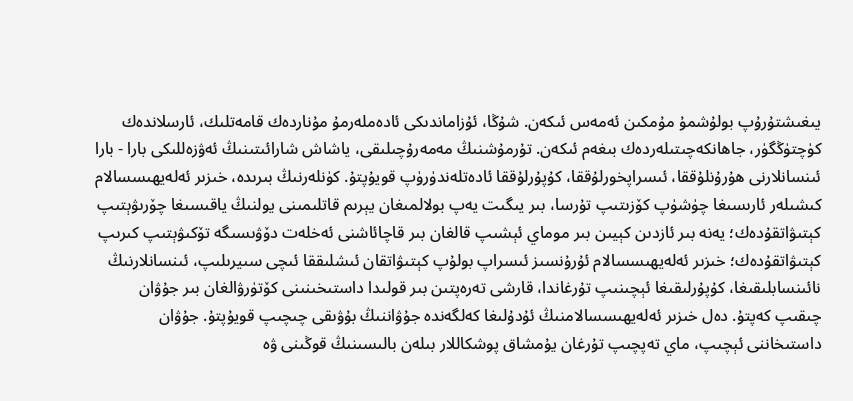يىغىشتۇرۇپ بولۇشمۇ مۇمكىن ئەمەس ئىكەن. شۇڭا، ئۇزاماندىكى ئادەملەرمۇ مۇناردەك قامەتلىك، ئارسلاندەك كۈچتۈڭگۈر، جاھانكەچىتىلەردەك بىغەم ئىكەن. تۇرمۇشنىڭ مەمەرۇچىلىقى، ياشاش شارائىتىنىڭ ئەۋزەللىكى بارا - بارا ئىنسانلارنى ھۇرۇنلۇققا، ئىسراپخورلۇققا، كۇپۇرلۇققا ئادەتلەندۈرۈپ قويۇپتۇ. كۈنلەرنىڭ بىرىدە، خىزىر ئەلەيھىسسالام كىشىلەر ئارىسىغا چۈشۈپ كۆزىتىپ تۇرسا، بىر يىگىت يەپ بولالمىغان يېرىم قاتلىمىنى يولنىڭ ياقىسىغا چۆرىۋېتىپ كېتىۋاتقۇدەك؛ يەنە بىر ئازدىن كېيىن بىر موماي ئېشىپ قالغان بىر قاچائاشنى ئەخلەت دۆۋىسىگە تۆكىۋېتىپ كىرىپ كېتىۋاتقۇدەك؛ خىزىر ئەلەيھىسسالام ئۇرۇنسىز ئىسراپ بولۇپ كېتىۋاتقان ئىشلىققا ئىچى سىيرىلىپ، ئىنسانلارنىڭ نائىنسابلىقىغا، كۇپۇرلىقىغا ئېچىنىپ تۇرغاندا، قارشى تەرەپتىن بىر قولىدا داستىخىنىنى كۆتۈرۋالغان بىر جۇۋان چىقىپ كەپتۇ. دەل خىزىر ئەلەيھىسسالامنىڭ ئۇدۇلىغا كەلگەندە جۇۋاننىڭ بۇۋىقى چىچىپ قويۇپتۇ. جۇۋان داستىخاننى ئېچىپ، ماي تەپچىپ تۇرغان يۇمشاق پوشكاللار بىلەن بالىسىنىڭ قوڭىنى ۋە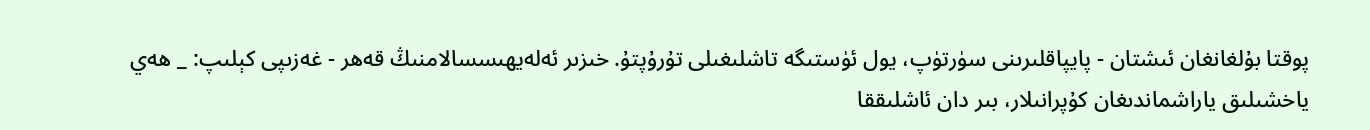پوقتا بۇلغانغان ئىشتان - پايپاقلىرىنى سۈرتۈپ، يول ئۈستىگە تاشلىغىلى تۇرۇپتۇ. خىزىر ئەلەيھىسسالامنىڭ قەھر - غەزىپى كېلىپ: _ ھەي ياخشىلىق ياراشماندىغان كۇپرانىلار، بىر دان ئاشلىققا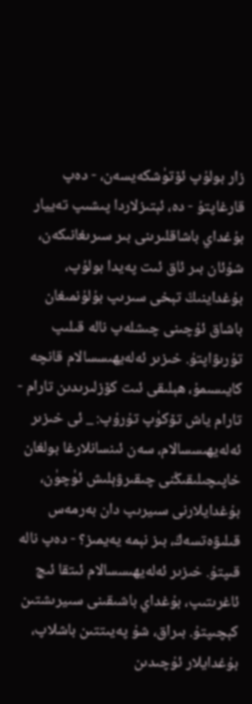زار بولۇپ ئۆتۈشكەيسەن، - دەپ قارغاپتۇ - دە، ئېتىزلاردا پىشىپ تەييار بۇغداي باشاقلىرىنى بىر سىرىغانىكەن، شۇئان بىر ئاق ئىت پەيدا بولۇپ، بۇغداينىڭ تېخى سىرىپ بۇلۇنمىغان باشاق ئۇچىنى چىشلەپ نالە قىلىپ تۇرىۋاپتۇ. خىزىر ئەلەيھىسسالام قانچە كايىسىمۇ، ھېلىقى ئىت كۆزلىرىدىن تارام - تارام ياش تۆكۈپ تۇرۇپ: _ ئى خىزىر ئەلەيھىسسالام، سەن ئىنسانلارغا بولغان خاپىچىلىقىڭنى چىقىرۋېلىش ئۈچۈن، بۇغدايلارنى سىيرىپ دان بەرمەس قىلىۋەتسەڭ، بىز نېمە يەيمىز؟ - دەپ نالە قىپتۇ. خىزىر ئەلەيھىسسالام ئىتقا ئىچ ئاغرىتىپ، بۇغداي باشىقىنى سىيرىشتىن كېچىپتۇ. بىراق، شۇ پەيىتتىن باشلاپ، بۇغدايلار ئۇچىدىن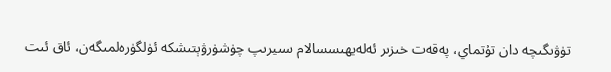تۈۋىگىچە دان تۇتماي، پەقەت خىزىر ئەلەيھىسسالام سىيرىپ چۈشۈرۋېتىشكە ئۈلگۈرەلمىگەن، ئاق ئىت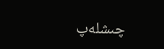چىشلەپ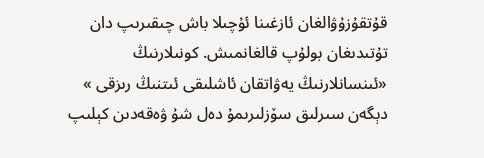قۇتقۇزۇۋالغان ئازغىنا ئۇچىلا باش چىقىرىپ دان تۇتىدىغان بولۇپ قالغانمىش. كونىلارنىڭ «ئىنسانلارنىڭ يەۋاتقان ئاشلىقى ئىتنىڭ رىزقى » دېگەن سىرلىق سۆزلىرىمۇ دەل شۇ ۋەقەدىن كېلىپ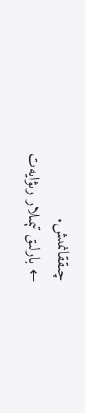چىققانمىش.
← بارلىق تېمىلار رىۋايەت